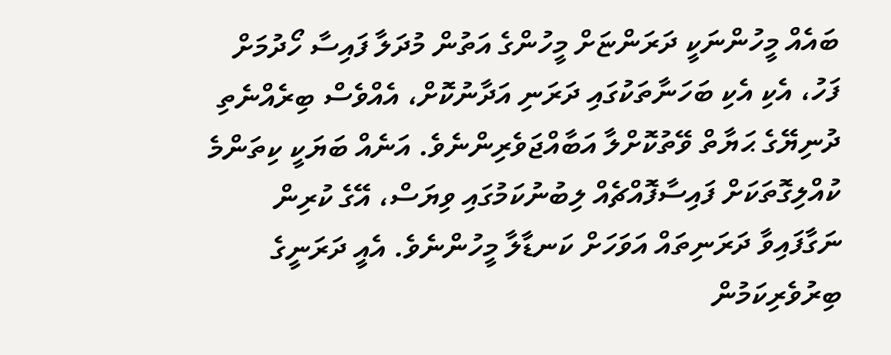ބައެއް މީހުންނަކީ ދަރަންޏަށް މީހުންގެ އަތުން މުދަލާ ފައިސާ ހޯދުމަށް ފަހު، އެކި އެކި ބަހަނާތަކުގައި ދަރަނި އަދާނުކޮށް، އެއްވެސް ބިރެއްނެތި ދުނިޔޭގެ ޙަޔާތް ވޭތުކޮށްލާ އަބާއްޖަވެރިންނެވެ. އަނެއް ބަޔަކީ ކިތަންމެ ކުއްލިގޮތަކަށް ފައިސާފޮއްޗެއް ލިބުނުކަމުގައި ވިޔަސް، އޭގެ ކުރިން ނަގާފައިވާ ދަރަނިތައް އަވަހަށް ކަނޑާލާ މީހުންނެވެ. އެއީ ދަރަނީގެ ބިރުވެރިކަމުން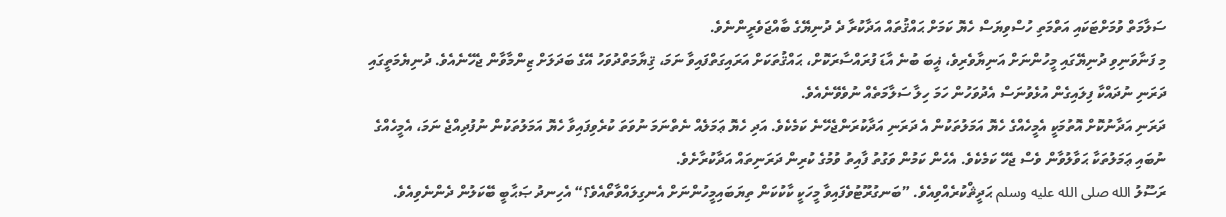ސަލާމަތް ވުމަށްޓަކައި އަތްމަތި ހުސްވިޔަސް ހެޔޮ ކަމަށް ޙައްޤުތައް އަދާކުރާ ދެ ދުނިޔޭގެ ބާއްޖަވެރީންނެވެ.
މި ފަނާވަނިވި ދުނިޔޭގައި މީހުންނަށް އަނިޔާވެރިވެ، ޣީބަ ބުނެ އާޑަ ފުރައްސާރަކޮށް، ޙައްޤުތަކަށް އަރައިގަތްފައިވާ ނަމަ، ޤިޔާމަތްދުވަހު އޭގެ ބަދަލަށް ޒިންމާވާން ޖެހޭނެއެވެ. ދުނިޔެމަތީގައި ދަރަނި ނުދައްކާ ފިލައިގެން އުޅެވުނަސް އެދުވަހުން ހަމަ ހިލާ ސަލާމަތެއް ނުވެވޭނެއެވެ.
ދަރަނި އަދާނުކޮށް އޮތުމަކީ އެމީހެއްގެ ހެޔޮ އަމަލުތަކުން އެ ދަރަނި އަދާކުރަންޖެހޭނެ ކަމެކެވެ. އަދި ހެޔޮ ޢަމަލެއް ނެތްނަމަ ނުވަތަ ކުރެވިފައިވާ ހެޔޮ އަމަލުތަކުން ނުފުދިއްޖެ ނަމަ، އެމީހެއްގެ ނުބައި ޢަމަލުތަކާ ޙަވާލުވާން ވެސް ޖެހޭ ކަމެކެވެ. އެހެން ކަމުން ވަގުތު ފާއިތު ވުމުގެ ކުރިން ދަރަނިތައް އަދާކުރާށެވެ.
ރަސޫލު الله صلى الله عليه وسلم ޙަދީޘްކުރެއްވިއެވެ. ”ބަނގުރޫޓުވެފައިވާ މީހަކީ ކާކުކަން ތިޔަބައިމީހުންނަށް އެނގިލައްވާތޯއެވެ؟“ އެހިނދު ޞަޙާބީ ބޭކަލުން ދެންނެވިއެވެ.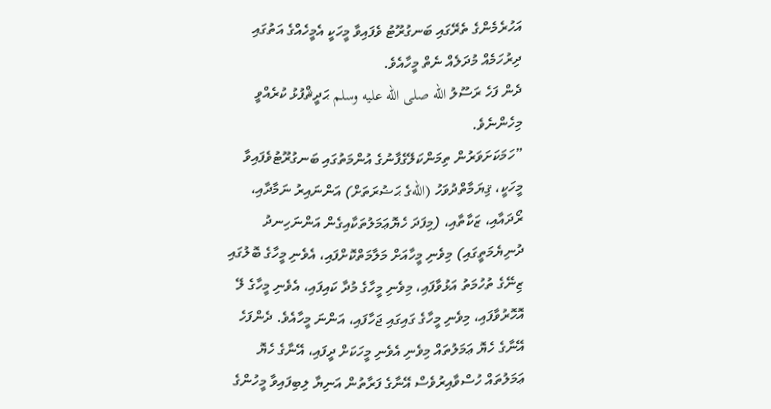އަހުރެމެންގެ ތެރޭގައި ބަނގުރޫޓު ވެފައިވާ މީހަކީ އެމީހެއްގެ އަތުގައި ދިރުހަމެއް މުދަލެއް ނެތް މީހާއެވެ.
ދެން ފަހެ ރަސޫލު الله صلى الله عليه وسلم ޙަދީޘްފުޅު ކުރެއްވީ މިހެންނެވެ.
”ހަމަކަށަވަރުން ތިމަންކަލޭގެފާނުގެ އުންމަތުގައި ބަނގުރޫޓުވެފައިވާ މީހަކީ، ޤިޔަމާތްދުވަހު (اللهގެ ޙަޟުރަތަށް) އަންނައިރު ނަމާދާއި، ރޯދައާއި، ޒަކާތާއި، (މިފަދަ ހެޔޮޢަމަލުތަކާއިގެން އަންނަހިނދު ދުނިޔެމަތީގައި) މިވެނި މީހާއަށް މަލާމަތްކޮށްފައި، އެވެނި މީހާގެ ބޮލުގައި ޒިނޭގެ ތުހުމަތު އަޅުވާފައި، މިވެނި މީހާގެ މުދާ ކައިފައި، އެވެނި މީހާގެ ލޭ އޮހޮރުވާފައި، މިވެނި މީހާގެ ގައިގައި ޖަހާފައި، އަންނަ މީހާއެވެ. ދެންފަހެ އޭނާގެ ހެޔޮ ޢަމަލުތައް މިވެނި އެވެނި މީހަކަށް ދީފައި، އޭނާގެ ހެޔޮ ޢަމަލުތައް ހުސްވާއިރުވެސް އޭނާގެ ފަރާތުން އަނިޔާ ލިބިފައިވާ މީހުންގެ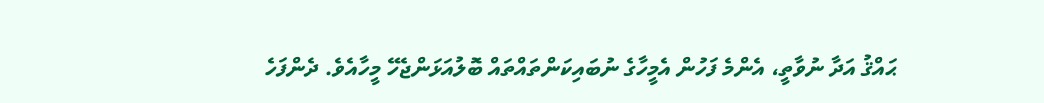ޙައްޤު އަދާ ނުވާތީ، އެންމެ ފަހުން އެމީހާގެ ނުބައިކަންތައްތައް ބޮލުއަޅަންޖެހޭ މީހާއެވެ. ދެންފަހެ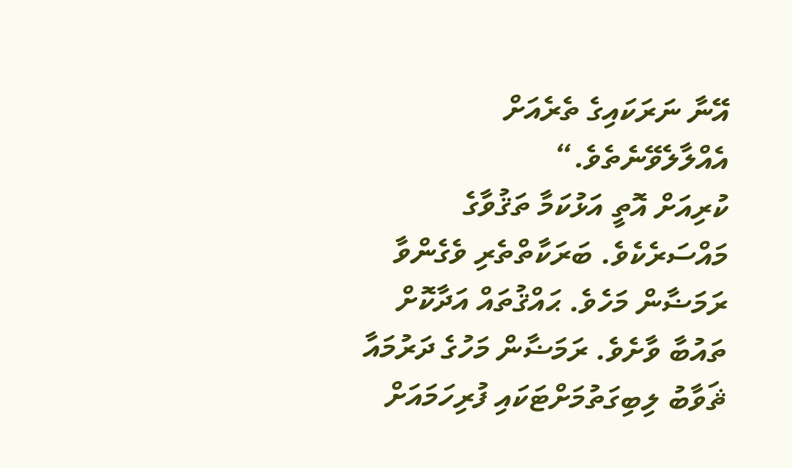އޭނާ ނަރަކައިގެ ތެރެއަށް އެއްލާލެވޭނެތެވެ.“
ކުރިއަށް އޮތީ އަޅުކަމާ ތަޤުވާގެ މައްސަރެކެވެ. ބަރަކާތްތެރި ވެގެންވާ ރަމަޟާން މަހެވެ. ޙައްޤުތައް އަދާކޮށް ތައުބާ ވާށެވެ. ރަމަޟާން މަހުގެ ދަރުމައާ ޘަވާބު ލިބިގަތުމަށްޓަކައި ފުރިހަމައަށް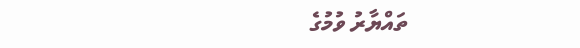ތައްޔާރު ވުމުގެ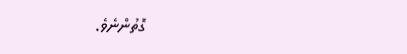ގޮތުންނެވެ.